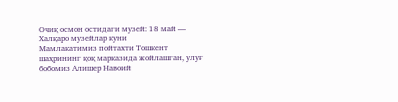Очиқ осмон остидаги музей: 18 май — Халқаро музейлар куни
Мамлакатимиз пойтахти Тошкент шаҳрининг қоқ марказида жойлашган, улуғ бобомиз Алишер Навоий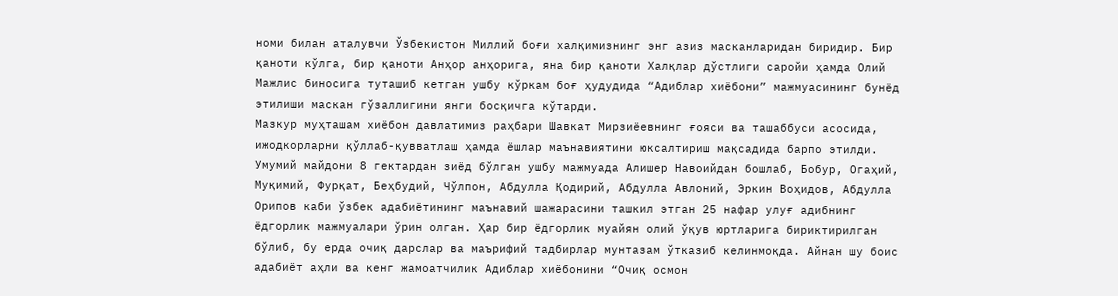номи билан аталувчи Ўзбекистон Миллий боғи халқимизнинг энг азиз масканларидан биридир. Бир қаноти кўлга, бир қаноти Анҳор анҳорига, яна бир қаноти Халқлар дўстлиги саройи ҳамда Олий Мажлис биносига туташиб кетган ушбу кўркам боғ ҳудудида “Адиблар хиёбони” мажмуасининг бунёд этилиши маскан гўзаллигини янги босқичга кўтарди.
Мазкур муҳташам хиёбон давлатимиз раҳбари Шавкат Мирзиёевнинг ғояси ва ташаббуси асосида, ижодкорларни қўллаб-қувватлаш ҳамда ёшлар маънавиятини юксалтириш мақсадида барпо этилди.
Умумий майдони 8 гектардан зиёд бўлган ушбу мажмуада Алишер Навоийдан бошлаб, Бобур, Огаҳий, Муқимий, Фурқат, Беҳбудий, Чўлпон, Абдулла Қодирий, Абдулла Авлоний, Эркин Воҳидов, Абдулла Орипов каби ўзбек адабиётининг маънавий шажарасини ташкил этган 25 нафар улуғ адибнинг ёдгорлик мажмуалари ўрин олган. Ҳар бир ёдгорлик муайян олий ўқув юртларига бириктирилган бўлиб, бу ерда очиқ дарслар ва маърифий тадбирлар мунтазам ўтказиб келинмоқда. Айнан шу боис адабиёт аҳли ва кенг жамоатчилик Адиблар хиёбонини “Очиқ осмон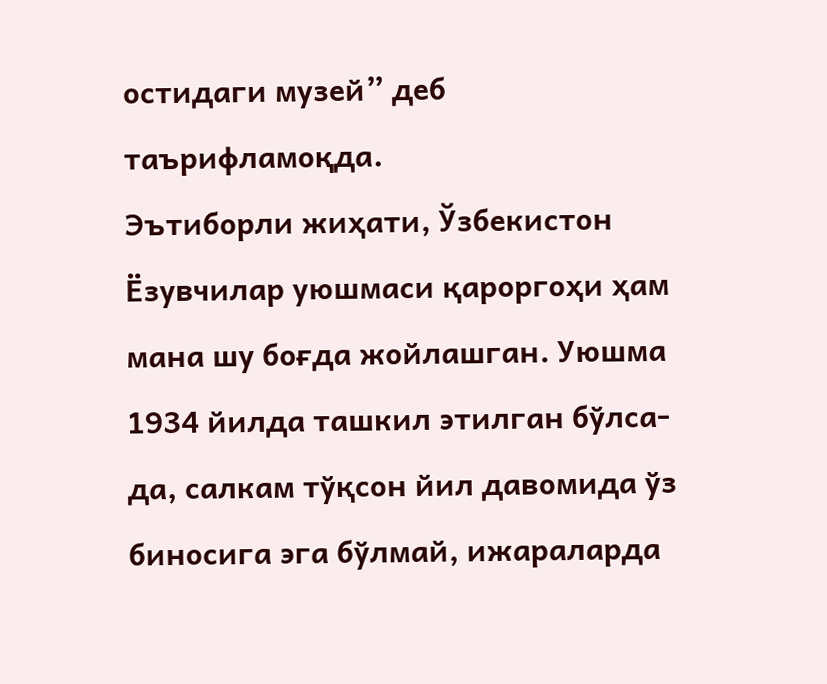остидаги музей” деб таърифламоқда.
Эътиборли жиҳати, Ўзбекистон Ёзувчилар уюшмаси қароргоҳи ҳам мана шу боғда жойлашган. Уюшма 1934 йилда ташкил этилган бўлса-да, салкам тўқсон йил давомида ўз биносига эга бўлмай, ижараларда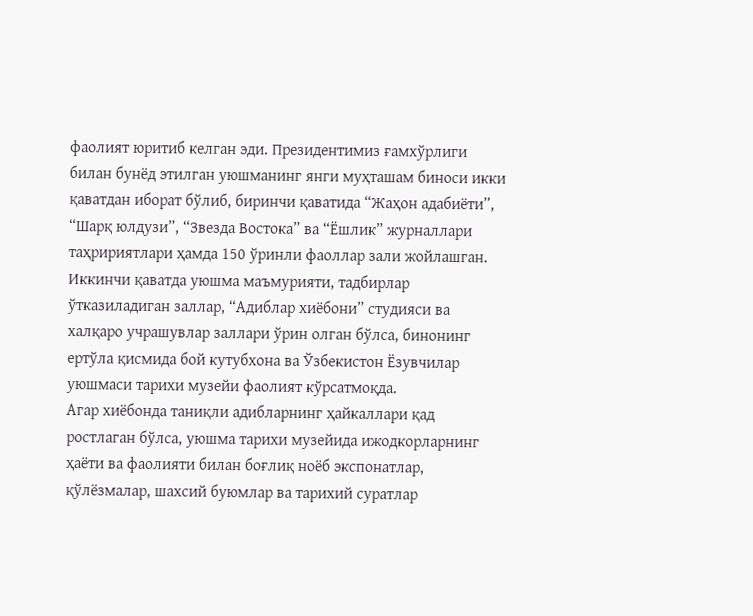фаолият юритиб келган эди. Президентимиз ғамхўрлиги билан бунёд этилган уюшманинг янги муҳташам биноси икки қаватдан иборат бўлиб, биринчи қаватида “Жаҳон адабиёти”, “Шарқ юлдузи”, “Звезда Востока” ва “Ёшлик” журналлари таҳририятлари ҳамда 150 ўринли фаоллар зали жойлашган. Иккинчи қаватда уюшма маъмурияти, тадбирлар ўтказиладиган заллар, “Адиблар хиёбони” студияси ва халқаро учрашувлар заллари ўрин олган бўлса, бинонинг ертўла қисмида бой кутубхона ва Ўзбекистон Ёзувчилар уюшмаси тарихи музейи фаолият кўрсатмоқда.
Агар хиёбонда таниқли адибларнинг ҳайкаллари қад ростлаган бўлса, уюшма тарихи музейида ижодкорларнинг ҳаёти ва фаолияти билан боғлиқ ноёб экспонатлар, қўлёзмалар, шахсий буюмлар ва тарихий суратлар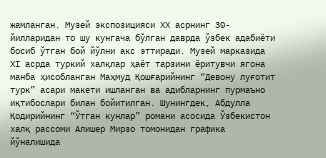жамланган. Музей экспозицияси ХХ асрнинг 30-йилларидан то шу кунгача бўлган даврда ўзбек адабиёти босиб ўтган бой йўлни акс эттиради. Музей марказида XI асрда туркий халқлар ҳаёт тарзини ёритувчи ягона манба ҳисобланган Маҳмуд Қошғарийнинг “Девону луғотит турк” асари макети ишланган ва адибларнинг пурмаъно иқтибослари билан бойитилган. Шунингдек, Абдулла Қодирийнинг “Ўтган кунлар” романи асосида Ўзбекистон халқ рассоми Алишер Мирзо томонидан графика йўналишида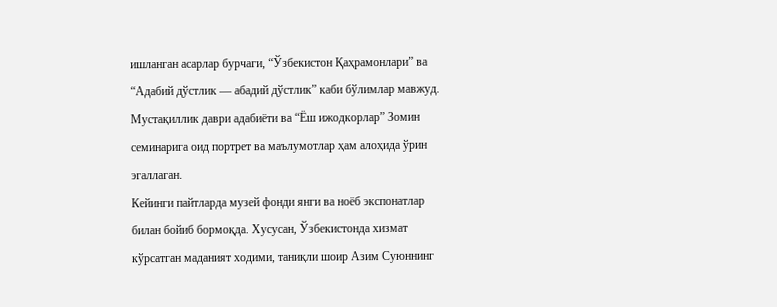ишланган асарлар бурчаги, “Ўзбекистон Қаҳрамонлари” ва “Адабий дўстлик — абадий дўстлик” каби бўлимлар мавжуд. Мустақиллик даври адабиёти ва “Ёш ижодкорлар” Зомин семинарига оид портрет ва маълумотлар ҳам алоҳида ўрин эгаллаган.
Кейинги пайтларда музей фонди янги ва ноёб экспонатлар билан бойиб бормоқда. Хусусан, Ўзбекистонда хизмат кўрсатган маданият ходими, таниқли шоир Азим Суюннинг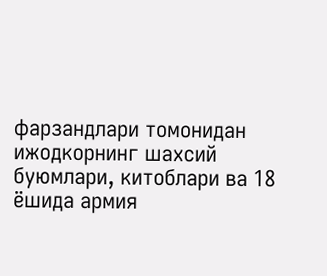фарзандлари томонидан ижодкорнинг шахсий буюмлари, китоблари ва 18 ёшида армия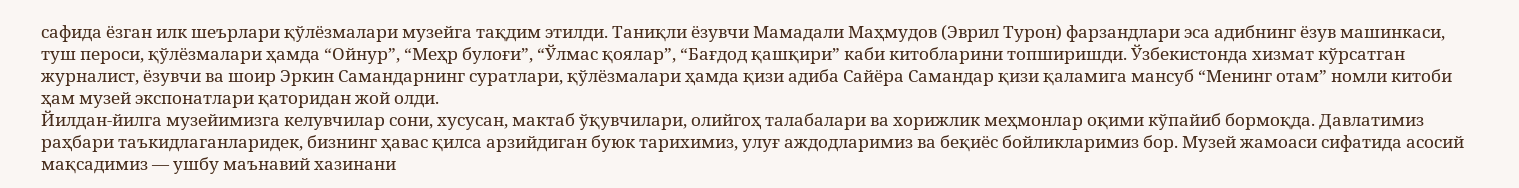сафида ёзган илк шеърлари қўлёзмалари музейга тақдим этилди. Таниқли ёзувчи Мамадали Маҳмудов (Эврил Турон) фарзандлари эса адибнинг ёзув машинкаси, туш пероси, қўлёзмалари ҳамда “Ойнур”, “Меҳр булоғи”, “Ўлмас қоялар”, “Бағдод қашқири” каби китобларини топширишди. Ўзбекистонда хизмат кўрсатган журналист, ёзувчи ва шоир Эркин Самандарнинг суратлари, қўлёзмалари ҳамда қизи адиба Сайёра Самандар қизи қаламига мансуб “Менинг отам” номли китоби ҳам музей экспонатлари қаторидан жой олди.
Йилдан-йилга музейимизга келувчилар сони, хусусан, мактаб ўқувчилари, олийгоҳ талабалари ва хорижлик меҳмонлар оқими кўпайиб бормоқда. Давлатимиз раҳбари таъкидлаганларидек, бизнинг ҳавас қилса арзийдиган буюк тарихимиз, улуғ аждодларимиз ва беқиёс бойликларимиз бор. Музей жамоаси сифатида асосий мақсадимиз — ушбу маънавий хазинани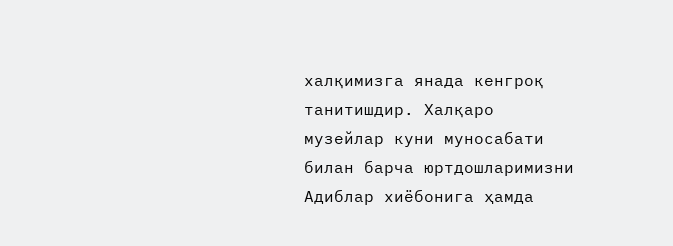халқимизга янада кенгроқ танитишдир. Халқаро музейлар куни муносабати билан барча юртдошларимизни Адиблар хиёбонига ҳамда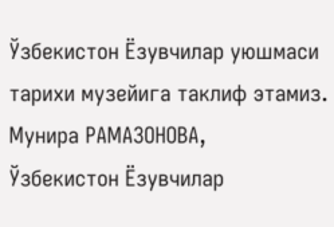Ўзбекистон Ёзувчилар уюшмаси тарихи музейига таклиф этамиз.
Мунира РАМАЗОНОВА,
Ўзбекистон Ёзувчилар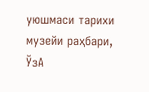уюшмаси тарихи музейи раҳбари,
ЎзА